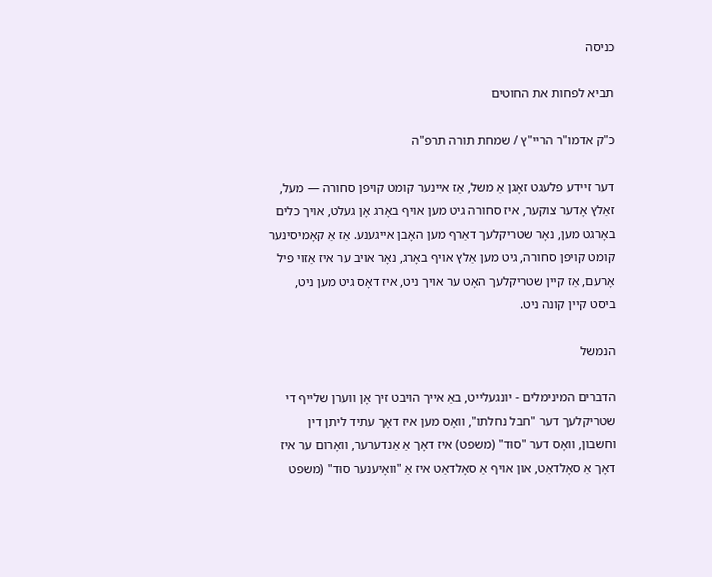כניסה

תביא לפחות את החוטים

כ"ק אדמו"ר הריי"ץ / שמחת תורה תרפ"ה

דער זיידע פלעגט זאָגן אַ משל, אַז איינער קומט קויפן סחורה — מעל, זאַלץ אָדער צוקער, איז סחורה גיט מען אויף באָרג אָן געלט, אויך כלים באָרגט מען, נאָר שטריקלעך דאַרף מען האָבן אייגענע. אַז אַ קאָמיסינער קומט קויפן סחורה, גיט מען אַלץ אויף באָרג, נאָר אויב ער איז אַזוי פיל אָרעם, אַז קיין שטריקלעך האָט ער אויך ניט, איז דאָס גיט מען ניט, ביסט קיין קונה ניט.

הנמשל

הדברים המינימלים - יונגעלייט, באַ אייך הויבט זיך אָן ווערן שלייף די שטריקלעך דער "חבל נחלתו", וואָס מען איז דאָך עתיד ליתן דין וחשבון, וואָס דער "סוּד" (משפט) איז דאָך אַ אַנדערער, וואָרום ער איז דאָך אַ סאָלדאַט, און אויף אַ סאָלדאַט איז אַ "וואָיענער סוּד" (משפט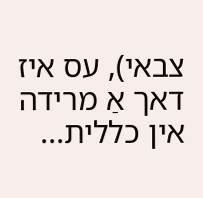צבאי), עס איז דאך אַ מרידה אין כללית...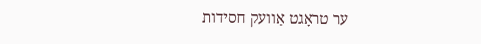ער טראָגט אַוועק חסידות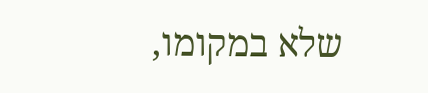שלא במקומו,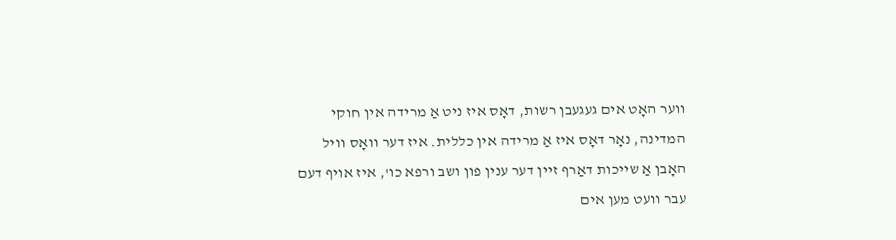ווער האָט אים געגעבן רשות, דאָס איז ניט אַ מרידה אין חוקי המדינה, נאָר דאָס איז אַ מרידה אין כללית. איז דער וואָס וויל האָבן אַ שייכות דאַרף זיין דער ענין פון ושב ורפא כו', איז אויף דעם עבר וועט מען אים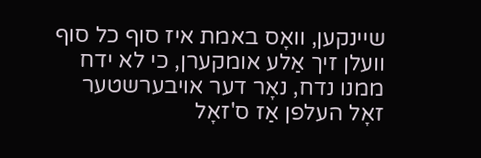שיינקען, וואָס באמת איז סוף כל סוף וועלן זיך אַלע אומקערן, כי לא ידח ממנו נדח, נאָר דער אויבערשטער זאָל העלפן אַז ס'זאָל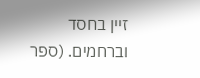זיין בחסד וברחמים. (ספר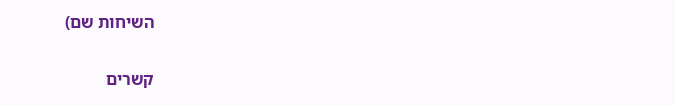השיחות שם)

קשרים